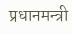प्रधानमन्त्री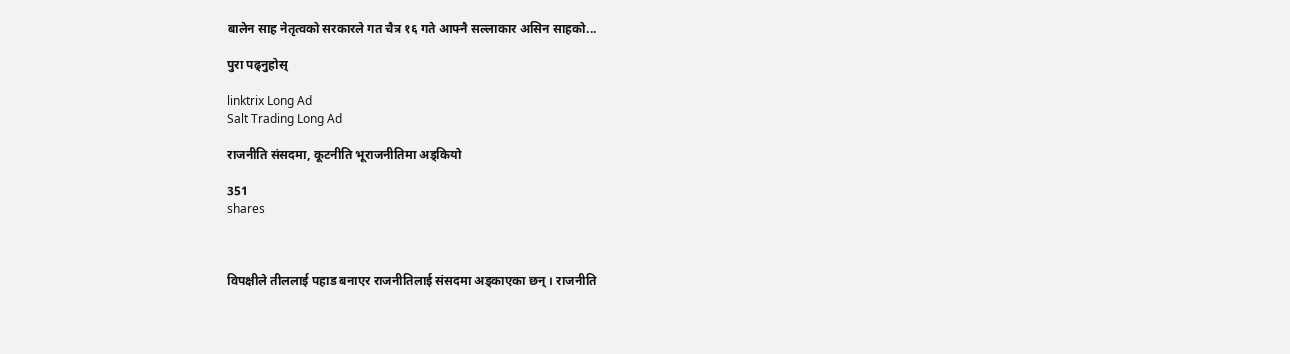बालेन साह नेतृत्वको सरकारले गत चैत्र १६ गते आफ्नै सल्लाकार असिन साहको...

पुरा पढ्नुहोस्

linktrix Long Ad
Salt Trading Long Ad

राजनीति संसदमा, कूटनीति भूराजनीतिमा अड्कियो

351
shares



विपक्षीले तीललाई पहाड बनाएर राजनीतिलाई संसदमा अड्काएका छन् । राजनीति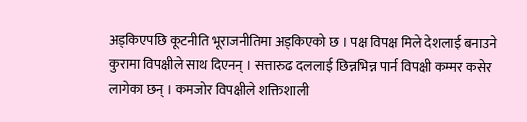अड्किएपछि कूटनीति भूराजनीतिमा अड्किएको छ । पक्ष विपक्ष मिले देशलाई बनाउने कुरामा विपक्षीले साथ दिएनन् । सत्तारुढ दललाई छिन्नभिन्न पार्न विपक्षी कम्मर कसेर लागेका छन् । कमजोर विपक्षीले शक्तिशाली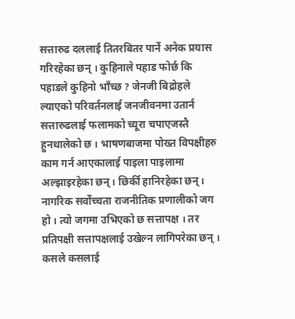सत्तारुढ दललाई तितरबितर पार्ने अनेक प्रयास गरिरहेका छन् । कुहिनाले पहाड फोर्छ कि पहाडले कुहिनो भाँच्छ ? जेनजी बिद्रोहले ल्याएको परिवर्तनलाई जनजीवनमा उतार्न सत्तारुढलाई फलामको च्यूरा चपाएजस्तै हुनथालेको छ । भाषणबाजमा पोख्त विपक्षीहरु काम गर्न आएकालाई पाइला पाइलामा अल्झाइरहेका छन् । छिर्की हानिरहेका छन् ।
नागरिक सर्वोच्चता राजनीतिक प्रणालीको जग हो । त्यो जगमा उभिएको छ सत्तापक्ष । तर प्रतिपक्षी सत्तापक्षलाई उखेल्न लागिपरेका छन् । कसले कसलाई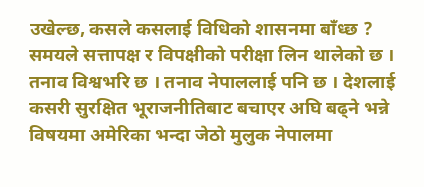उखेल्छ, कसले कसलाई विधिको शासनमा बाँध्छ ? समयले सत्तापक्ष र विपक्षीको परीक्षा लिन थालेको छ ।
तनाव विश्वभरि छ । तनाव नेपाललाई पनि छ । देशलाई कसरी सुरक्षित भूराजनीतिबाट बचाएर अघि बढ्ने भन्ने विषयमा अमेरिका भन्दा जेठो मुलुक नेपालमा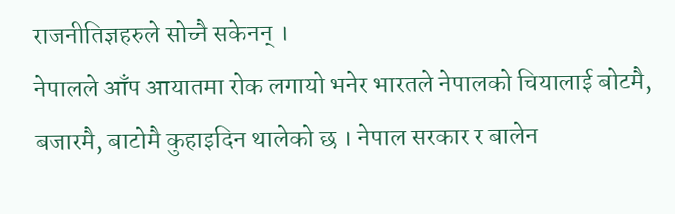राजनीतिज्ञहरुले सोच्नै सकेनन् ।
नेपालले आँप आयातमा रोक लगायो भनेर भारतले नेपालको चियालाई बोटमै, बजारमै, बाटोमै कुहाइदिन थालेको छ । नेपाल सरकार र बालेन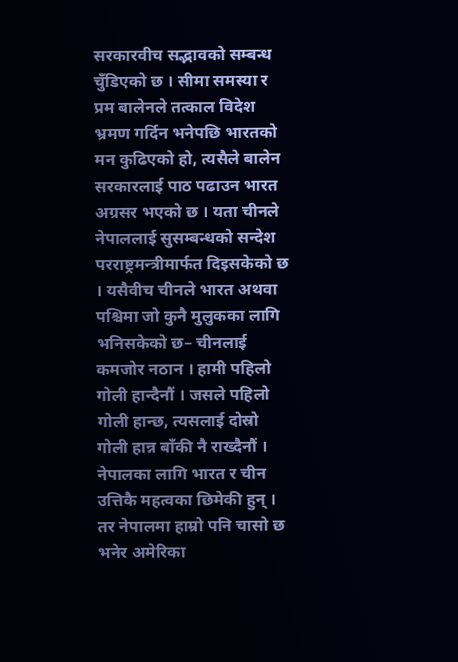सरकारवीच सद्भावको सम्बन्ध चुँडिएको छ । सीमा समस्या र प्रम बालेनले तत्काल विदेश भ्रमण गर्दिन भनेपछि भारतको मन कुढिएको हो, त्यसैले बालेन सरकारलाई पाठ पढाउन भारत अग्रसर भएको छ । यता चीनले नेपाललाई सुसम्बन्धको सन्देश परराष्ट्रमन्त्रीमार्फत दिइसकेको छ । यसैवीच चीनले भारत अथवा पश्चिमा जो कुनै मुलुकका लागि भनिसकेको छ– चीनलाई कमजोर नठान । हामी पहिलो गोली हान्दैनौं । जसले पहिलो गोली हान्छ, त्यसलाई दोस्रो गोली हान्न बाँकी नै राख्दैनौं ।
नेपालका लागि भारत र चीन उत्तिकै महत्वका छिमेकी हुन् । तर नेपालमा हाम्रो पनि चासो छ भनेर अमेरिका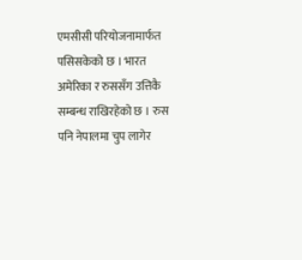एमसीसी परियोजनामार्फत पसिसकेको छ । भारत अमेरिका र रुससँग उत्तिकै सम्बन्ध राखिरहेको छ । रुस पनि नेपालमा चुप लागेर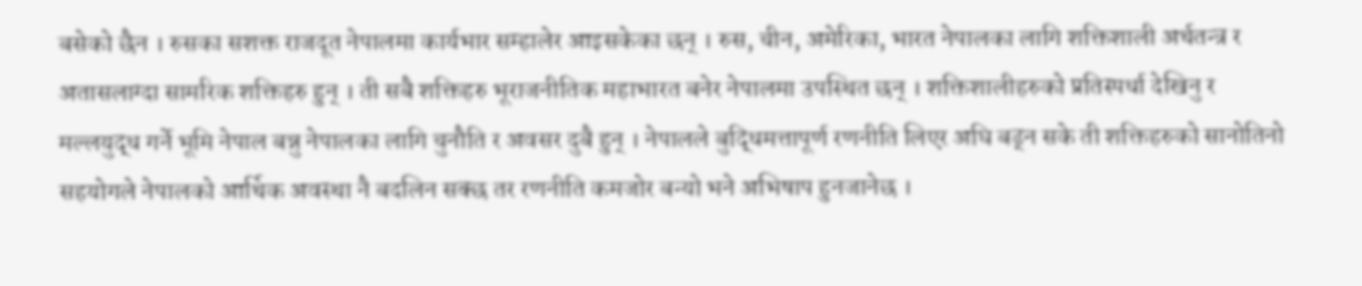बसेको छैन । रुसका सशक्त राजदूत नेपालमा कार्यभार सम्हालेर आइसकेका छन् । रुस, चीन, अमेरिका, भारत नेपालका लागि शक्तिशाली अर्थतन्त्र र अतासलाग्दा सामरिक शक्तिहरु हुन् । ती सबै शक्तिहरु भूराजनीतिक महाभारत बनेर नेपालमा उपस्थित छन् । शक्तिशालीहरुको प्रतिस्पर्धा देखिनु र मल्लयुद्ध गर्ने भूमि नेपाल बन्नु नेपालका लागि चुनौति र अवसर दुबै हुन् । नेपालले बुद्धिमत्तापूर्ण रणनीति लिएर अघि बढ्न सके ती शक्तिहरुको सानोतिनो सहयोगले नेपालको आर्थिक अवस्था नै बदलिन सक्छ तर रणनीति कमजोर बन्यो भने अभिषाप हुनजानेछ ।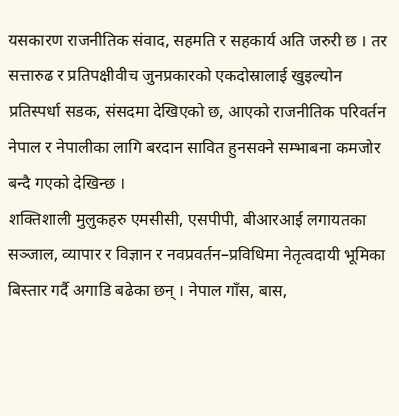यसकारण राजनीतिक संवाद, सहमति र सहकार्य अति जरुरी छ । तर सत्तारुढ र प्रतिपक्षीवीच जुनप्रकारको एकदोस्रालाई खुइल्योन प्रतिस्पर्धा सडक, संसदमा देखिएको छ, आएको राजनीतिक परिवर्तन नेपाल र नेपालीका लागि बरदान सावित हुनसक्ने सम्भाबना कमजोर बन्दै गएको देखिन्छ ।
शक्तिशाली मुलुकहरु एमसीसी, एसपीपी, बीआरआई लगायतका सञ्जाल, व्यापार र विज्ञान र नवप्रवर्तन–प्रविधिमा नेतृत्वदायी भूमिका बिस्तार गर्दै अगाडि बढेका छन् । नेपाल गाँस, बास,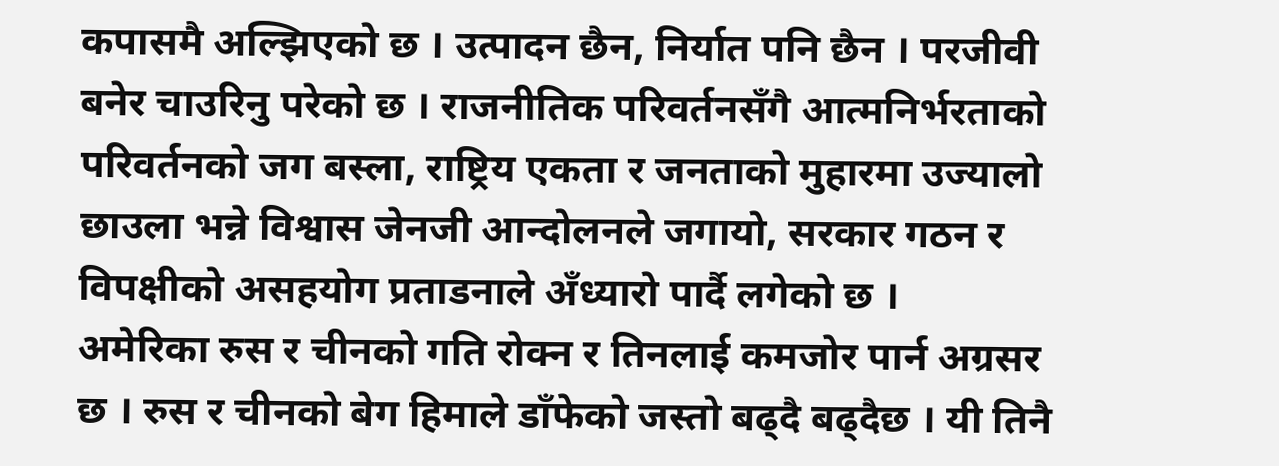कपासमै अल्झिएको छ । उत्पादन छैन, निर्यात पनि छैन । परजीवी बनेर चाउरिनु परेको छ । राजनीतिक परिवर्तनसँगै आत्मनिर्भरताको परिवर्तनको जग बस्ला, राष्ट्रिय एकता र जनताको मुहारमा उज्यालो छाउला भन्ने विश्वास जेनजी आन्दोलनले जगायो, सरकार गठन र विपक्षीको असहयोग प्रताडनाले अँध्यारो पार्दै लगेको छ ।
अमेरिका रुस र चीनको गति रोक्न र तिनलाई कमजोर पार्न अग्रसर छ । रुस र चीनको बेग हिमाले डाँफेको जस्तो बढ्दै बढ्दैछ । यी तिनै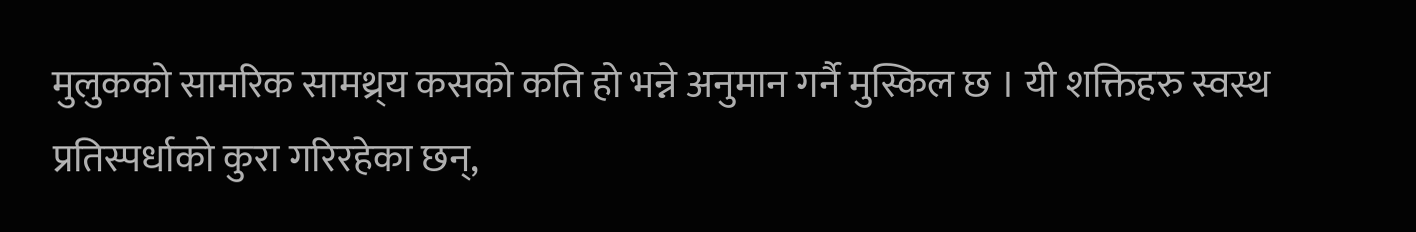मुलुकको सामरिक सामथ्र्य कसको कति हो भन्ने अनुमान गर्नै मुस्किल छ । यी शक्तिहरु स्वस्थ प्रतिस्पर्धाको कुरा गरिरहेका छन्,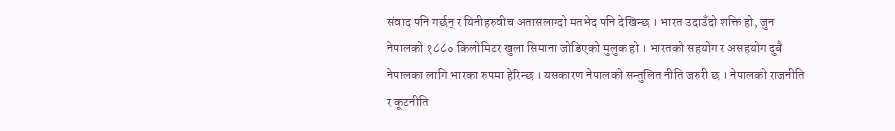संवाद पनि गर्छन् र यिनीहरुवीच अतासलाग्दो मतभेद पनि देखिन्छ । भारत उदाउँदो शक्ति हो, जुन नेपालको १८८० किलोमिटर खुला सिमाना जोडिएको मुलुक हो । भारतको सहयोग र असहयोग दुबै नेपालका लागि भारका रुपमा हेरिन्छ । यसकारण नेपालको सन्तुलित नीति जरुरी छ । नेपालको राजनीति र कूटनीति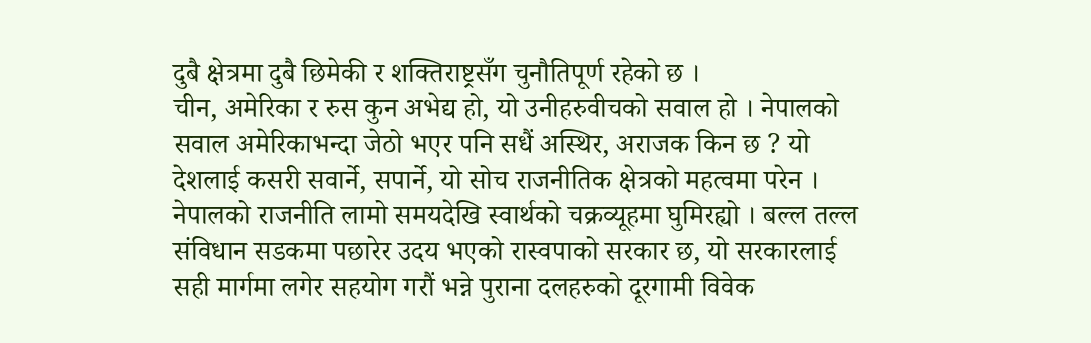दुबै क्षेत्रमा दुबै छिमेकी र शक्तिराष्ट्रसँग चुनौतिपूर्ण रहेको छ ।
चीन, अमेरिका र रुस कुन अभेद्य हो, यो उनीहरुवीचको सवाल हो । नेपालको सवाल अमेरिकाभन्दा जेठो भएर पनि सधैं अस्थिर, अराजक किन छ ? यो देशलाई कसरी सवार्ने, सपार्ने, यो सोच राजनीतिक क्षेत्रको महत्वमा परेन । नेपालको राजनीति लामो समयदेखि स्वार्थको चक्रव्यूहमा घुमिरह्यो । बल्ल तल्ल संविधान सडकमा पछारेर उदय भएको रास्वपाको सरकार छ, यो सरकारलाई सही मार्गमा लगेर सहयोग गरौं भन्ने पुराना दलहरुको दूरगामी विवेक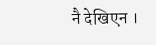नै देखिएन ।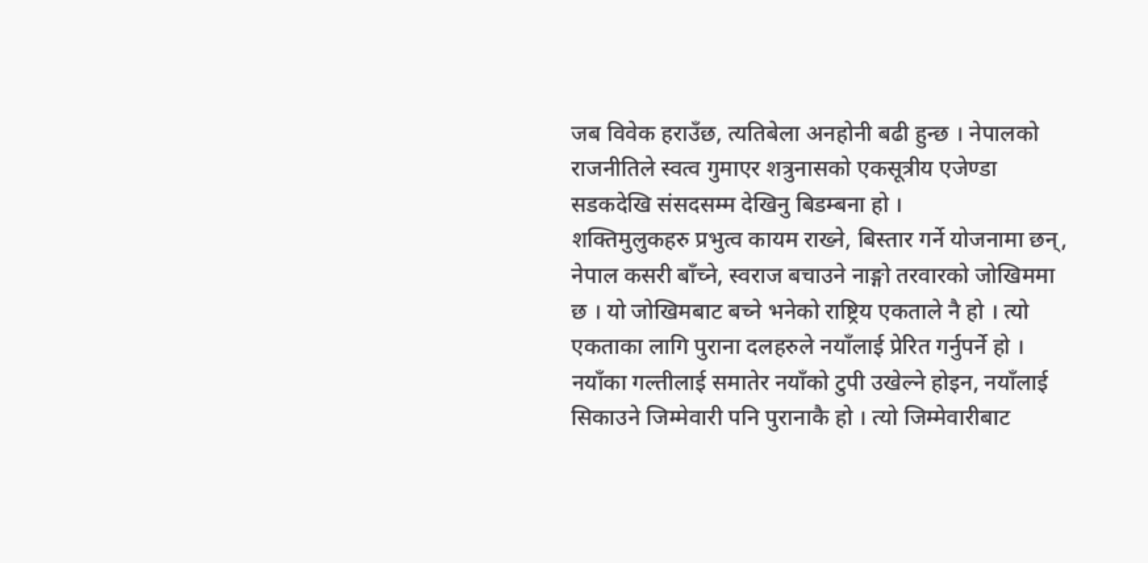जब विवेक हराउँछ, त्यतिबेला अनहोनी बढी हुन्छ । नेपालको राजनीतिले स्वत्व गुमाएर शत्रुनासको एकसूत्रीय एजेण्डा सडकदेखि संसदसम्म देखिनु बिडम्बना हो ।
शक्तिमुलुकहरु प्रभुत्व कायम राख्ने, बिस्तार गर्ने योजनामा छन्, नेपाल कसरी बाँच्ने, स्वराज बचाउने नाङ्गो तरवारको जोखिममा छ । यो जोखिमबाट बच्ने भनेको राष्ट्रिय एकताले नै हो । त्यो एकताका लागि पुराना दलहरुले नयाँलाई प्रेरित गर्नुपर्ने हो । नयाँका गल्तीलाई समातेर नयाँको टुपी उखेल्ने होइन, नयाँलाई सिकाउने जिम्मेवारी पनि पुरानाकै हो । त्यो जिम्मेवारीबाट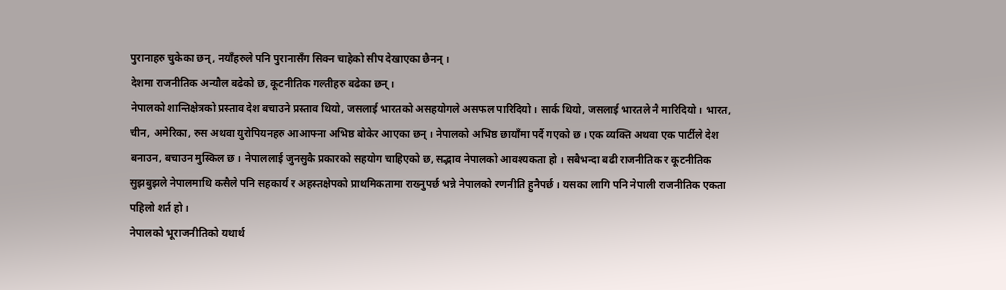पुरानाहरु चुकेका छन्, नयाँहरुले पनि पुरानासँग सिक्न चाहेको सीप देखाएका छैनन् ।
देशमा राजनीतिक अन्यौल बढेको छ, कूटनीतिक गल्तीहरु बढेका छन् ।
नेपालको शान्तिक्षेत्रको प्रस्ताव देश बचाउने प्रस्ताव थियो, जसलाई भारतको असहयोगले असफल पारिदियो । सार्क थियो, जसलाई भारतले नै मारिदियो । भारत, चीन, अमेरिका, रुस अथवा युरोपियनहरु आआफ्ना अभिष्ठ बोकेर आएका छन् । नेपालको अभिष्ठ छायाँमा पर्दै गएको छ । एक व्यक्ति अथवा एक पार्टीले देश बनाउन, बचाउन मुस्किल छ । नेपाललाई जुनसुकै प्रकारको सहयोग चाहिएको छ, सद्भाव नेपालको आवश्यकता हो । सबैभन्दा बढी राजनीतिक र कूटनीतिक सुझबुझले नेपालमाथि कसैले पनि सहकार्य र अहस्तक्षेपको प्राथमिकतामा राख्नुपर्छ भन्ने नेपालको रणनीति हुनैपर्छ । यसका लागि पनि नेपाली राजनीतिक एकता पहिलो शर्त हो ।
नेपालको भूराजनीतिको यथार्थ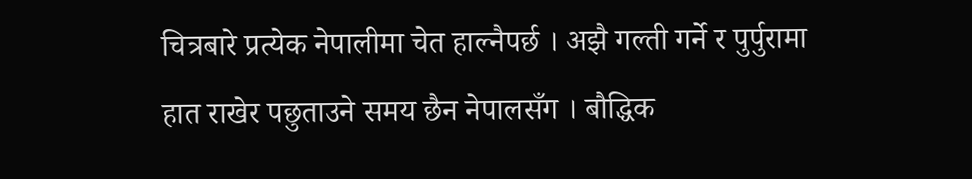चित्रबारे प्रत्येक नेपालीमा चेत हाल्नैपर्छ । अझै गल्ती गर्ने र पुर्पुरामा हात राखेर पछुताउने समय छैन नेपालसँग । बौद्धिक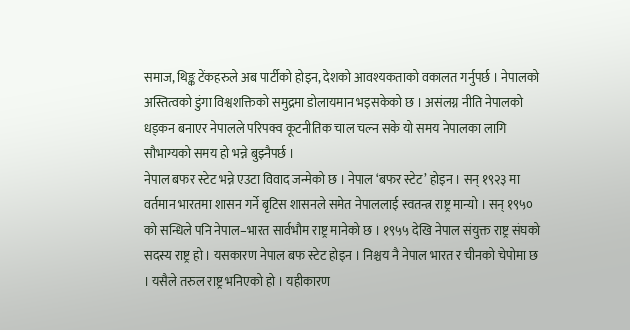समाज, थिङ्क टेंकहरुले अब पार्टीको होइन, देशको आवश्यकताको वकालत गर्नुपर्छ । नेपालको अस्तित्वको डुंगा विश्वशक्तिको समुद्रमा डोलायमान भइसकेको छ । असंलग्न नीति नेपालको धड्कन बनाएर नेपालले परिपक्व कूटनीतिक चाल चल्न सके यो समय नेपालका लागि सौभाग्यको समय हो भन्ने बुझ्नैपर्छ ।
नेपाल बफर स्टेट भन्ने एउटा विवाद जन्मेको छ । नेपाल ‘बफर स्टेट’ होइन । सन् १९२३ मा वर्तमान भारतमा शासन गर्ने बृटिस शासनले समेत नेपाललाई स्वतन्त्र राष्ट्र मान्यो । सन् १९५० को सन्धिले पनि नेपाल–भारत सार्वभौम राष्ट्र मानेको छ । १९५५ देखि नेपाल संयुक्त राष्ट्र संघको सदस्य राष्ट्र हो । यसकारण नेपाल बफ स्टेट होइन । निश्चय नै नेपाल भारत र चीनको चेपोमा छ । यसैले तरुल राष्ट्र भनिएको हो । यहीकारण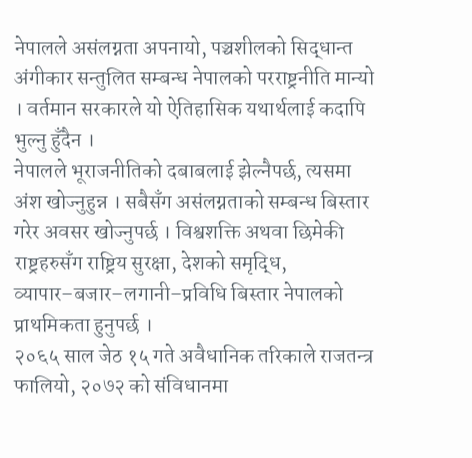नेपालले असंलग्नता अपनायो, पञ्चशीलको सिद्धान्त अंगीकार सन्तुलित सम्बन्ध नेपालको परराष्ट्रनीति मान्यो । वर्तमान सरकारले यो ऐतिहासिक यथार्थलाई कदापि भुल्नु हुँदैन ।
नेपालले भूराजनीतिको दबाबलाई झेल्नैपर्छ, त्यसमा अंश खोज्नुहुन्न । सबैसँग असंलग्नताको सम्बन्ध बिस्तार गरेर अवसर खोज्नुपर्छ । विश्वशक्ति अथवा छिमेकी राष्ट्रहरुसँग राष्ट्रिय सुरक्षा, देशको समृद्धि, व्यापार–बजार–लगानी–प्रविधि बिस्तार नेपालको प्राथमिकता हुनुपर्छ ।
२०६५ साल जेठ १५ गते अवैधानिक तरिकाले राजतन्त्र फालियो, २०७२ को संविधानमा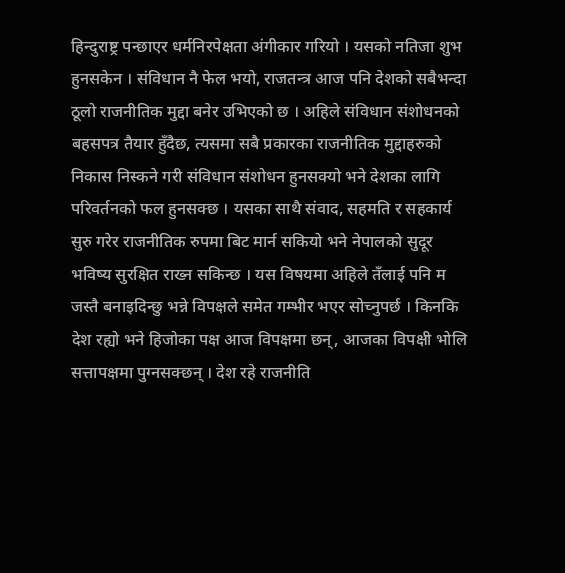हिन्दुराष्ट्र पन्छाएर धर्मनिरपेक्षता अंगीकार गरियो । यसको नतिजा शुभ हुनसकेन । संविधान नै फेल भयो, राजतन्त्र आज पनि देशको सबैभन्दा ठूलो राजनीतिक मुद्दा बनेर उभिएको छ । अहिले संविधान संशोधनको बहसपत्र तैयार हुँदैछ, त्यसमा सबै प्रकारका राजनीतिक मुद्दाहरुको निकास निस्कने गरी संविधान संशोधन हुनसक्यो भने देशका लागि परिवर्तनको फल हुनसक्छ । यसका साथै संवाद, सहमति र सहकार्य सुरु गरेर राजनीतिक रुपमा बिट मार्न सकियो भने नेपालको सुदूर भविष्य सुरक्षित राख्न सकिन्छ । यस विषयमा अहिले तँलाई पनि म जस्तै बनाइदिन्छु भन्ने विपक्षले समेत गम्भीर भएर सोच्नुपर्छ । किनकि देश रह्यो भने हिजोका पक्ष आज विपक्षमा छन्, आजका विपक्षी भोलि सत्तापक्षमा पुग्नसक्छन् । देश रहे राजनीति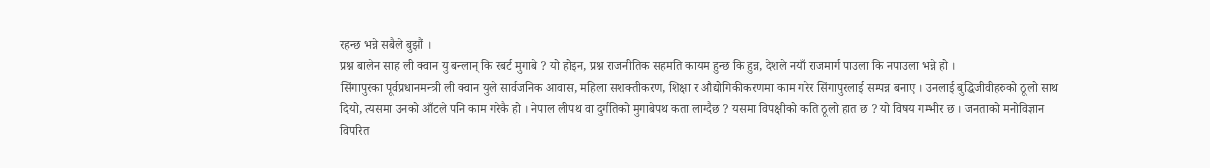रहन्छ भन्ने सबैले बुझौं ।
प्रश्न बालेन साह ली क्वान यु बन्लान् कि रबर्ट मुगाबे ? यो होइन, प्रश्न राजनीतिक सहमति कायम हुन्छ कि हुन्न, देशले नयाँ राजमार्ग पाउला कि नपाउला भन्ने हो ।
सिंगापुरका पूर्वप्रधानमन्त्री ली क्वान युले सार्वजनिक आवास, महिला सशक्तीकरण, शिक्षा र औद्योगिकीकरणमा काम गरेर सिंगापुरलाई सम्पन्न बनाए । उनलाई बुद्धिजीवीहरुको ठूलो साथ दियो, त्यसमा उनको आँटले पनि काम गरेकै हो । नेपाल लीपथ वा दुर्गतिको मुगाबेपथ कता लाग्दैछ ? यसमा विपक्षीको कति ठूलो हात छ ? यो विषय गम्भीर छ । जनताको मनोविज्ञान विपरित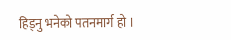हिड्नु भनेको पतनमार्ग हो ।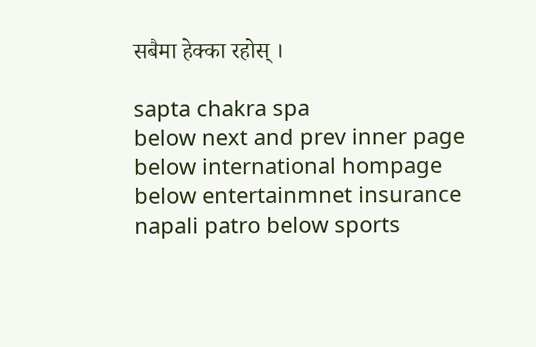सबैमा हेक्का रहोस् ।

sapta chakra spa
below next and prev inner page
below international hompage
below entertainmnet insurance
napali patro below sports